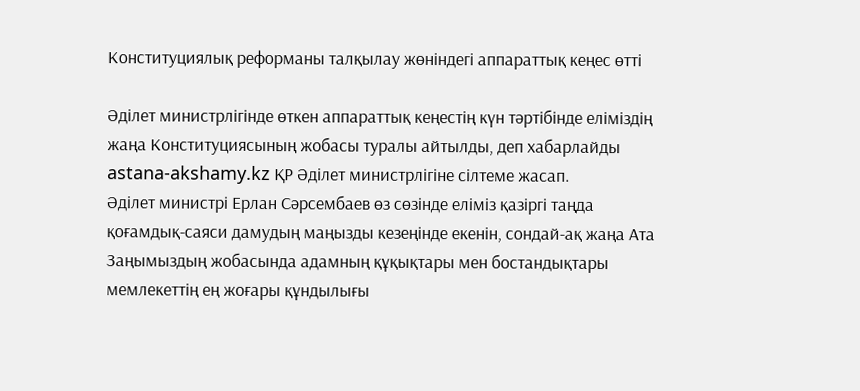Конституциялық реформаны талқылау жөніндегі аппараттық кеңес өтті

Әділет министрлігінде өткен аппараттық кеңестің күн тәртібінде еліміздің жаңа Конституциясының жобасы туралы айтылды, деп хабарлайды astana-akshamy.kz ҚР Әділет министрлігіне сілтеме жасап.
Әділет министрі Ерлан Сәрсембаев өз сөзінде еліміз қазіргі таңда қоғамдық-саяси дамудың маңызды кезеңінде екенін, сондай-ақ жаңа Ата Заңымыздың жобасында адамның құқықтары мен бостандықтары мемлекеттің ең жоғары құндылығы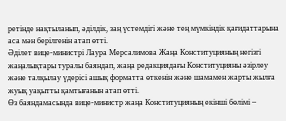ретінде нақтыланып, әділдік, заң үстемдігі және тең мүмкіндік қағидаттарына аса мән берілгенін атап өтті.
Әділет вице-министрі Лаура Мерсалимова Жаңа Конституцияның негізгі жаңалықтары туралы баяндап, жаңа редакциядағы Конституцияны әзірлеу және талқылау үдерісі ашық форматта өткенін және шамамен жарты жылға жуық уақытты қамтығанын атап өтті.
Өз баяндамасында вице-министр жаңа Конституцияның екінші бөлімі –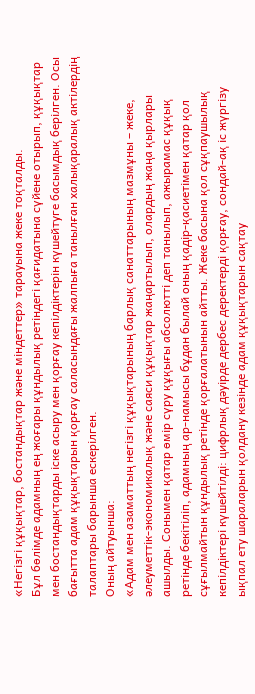«Негізгі құқықтар, бостандықтар және міндеттер» тарауына жеке тоқталды.
Бұл бөлімде адамның ең жоғары құндылық ретіндегі қағидатына сүйене отырып, құқықтар мен бостандықтарды іске асыру мен қорғау кепілдіктерін күшейтуге басымдық берілген. Осы бағытта адам құқықтарын қорғау саласындағы жалпыға танылған халықаралық актілердің талаптары барынша ескерілген.
Оның айтуынша:
«Адам мен азаматтың негізгі құқықтарының барлық санаттарының мазмұны – жеке, әлеуметтік-экономикалық және саяси құқықтар жаңартылып, олардың жаңа қырлары ашылды. Сонымен қатар өмір сүру құқығы абсолютті деп танылып, ажырамас құқық ретінде бекітіліп, адамның ар-намысы бұдан былай оның қадір-қасиетімен қатар қол сұғылмайтын құндылық ретінде қорғалатынын айтты. Жеке басына қол сұқпаушылық кепілдіктері күшейтілді: цифрлық дәуірде дербес деректерді қорғау, сондай-ақ іс жүргізу ықпал ету шараларын қолдану кезінде адам құқықтарын сақтау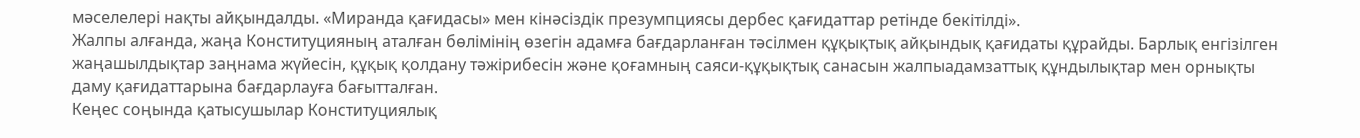мәселелері нақты айқындалды. «Миранда қағидасы» мен кінәсіздік презумпциясы дербес қағидаттар ретінде бекітілді».
Жалпы алғанда, жаңа Конституцияның аталған бөлімінің өзегін адамға бағдарланған тәсілмен құқықтық айқындық қағидаты құрайды. Барлық енгізілген жаңашылдықтар заңнама жүйесін, құқық қолдану тәжірибесін және қоғамның саяси-құқықтық санасын жалпыадамзаттық құндылықтар мен орнықты даму қағидаттарына бағдарлауға бағытталған.
Кеңес соңында қатысушылар Конституциялық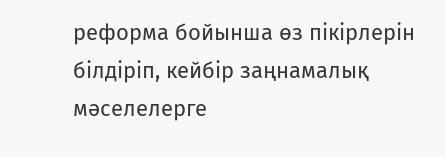реформа бойынша өз пікірлерін білдіріп, кейбір заңнамалық мәселелерге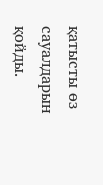қатысты өз сауалдарын қойды.